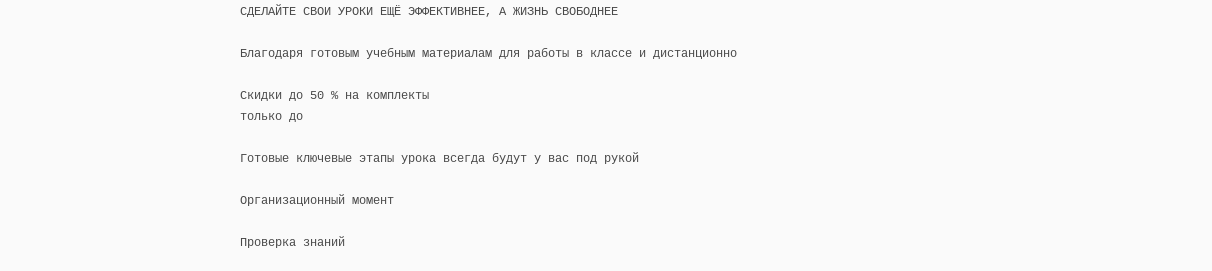СДЕЛАЙТЕ СВОИ УРОКИ ЕЩЁ ЭФФЕКТИВНЕЕ, А ЖИЗНЬ СВОБОДНЕЕ

Благодаря готовым учебным материалам для работы в классе и дистанционно

Скидки до 50 % на комплекты
только до

Готовые ключевые этапы урока всегда будут у вас под рукой

Организационный момент

Проверка знаний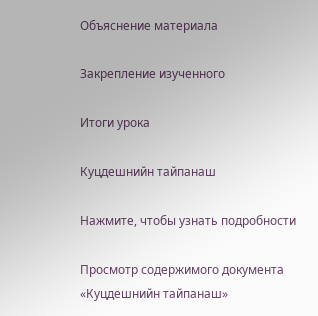Объяснение материала

Закрепление изученного

Итоги урока

Куцдешнийн тайпанаш

Нажмите, чтобы узнать подробности

Просмотр содержимого документа
«Куцдешнийн тайпанаш»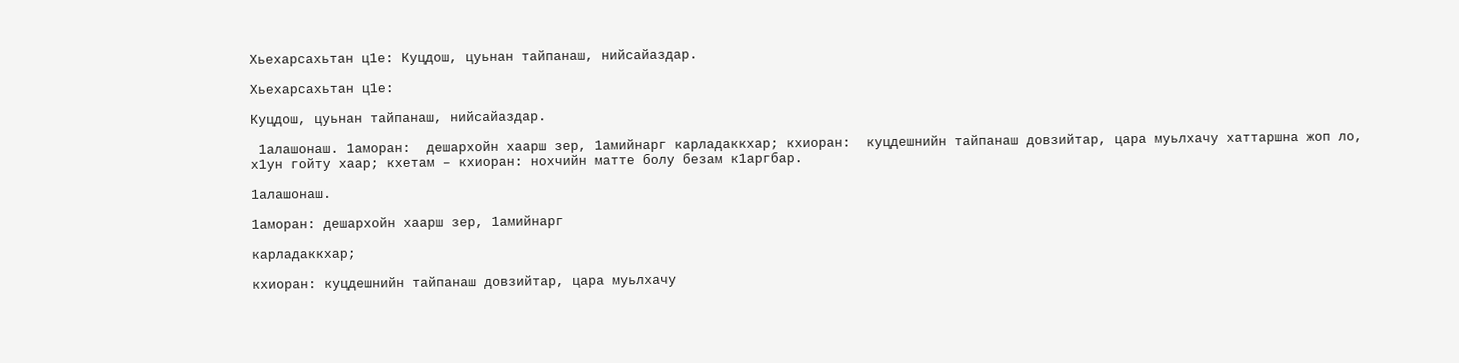Хьехарсахьтан ц1е: Куцдош, цуьнан тайпанаш, нийсайаздар.

Хьехарсахьтан ц1е:

Куцдош, цуьнан тайпанаш, нийсайаздар.

 1алашонаш. 1аморан:  дешархойн хаарш зер, 1амийнарг карладаккхар; кхиоран:  куцдешнийн тайпанаш довзийтар, цара муьлхачу хаттаршна жоп ло, х1ун гойту хаар; кхетам – кхиоран: нохчийн матте болу безам к1аргбар.

1алашонаш.

1аморан: дешархойн хаарш зер, 1амийнарг

карладаккхар;

кхиоран: куцдешнийн тайпанаш довзийтар, цара муьлхачу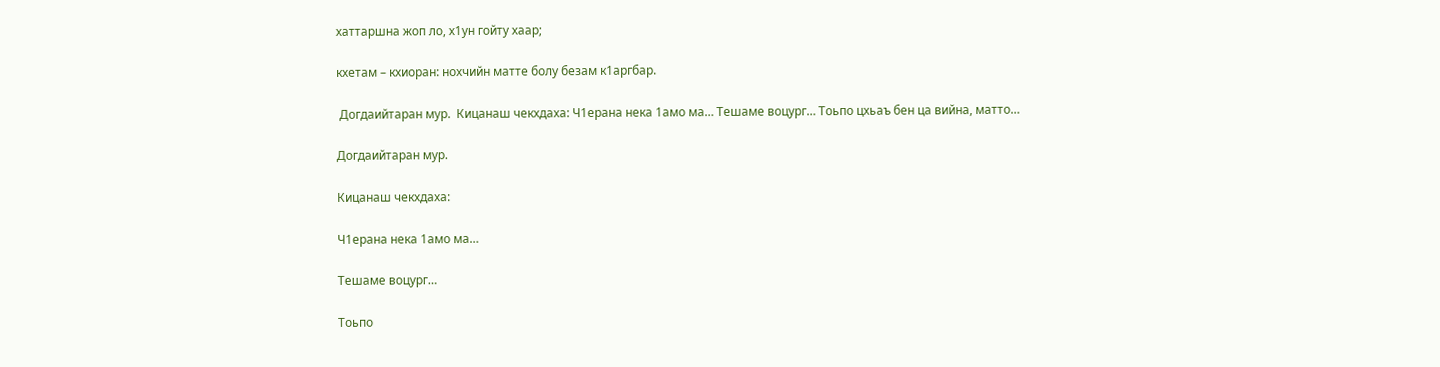хаттаршна жоп ло, х1ун гойту хаар;

кхетам – кхиоран: нохчийн матте болу безам к1аргбар.

 Догдаийтаран мур.  Кицанаш чекхдаха: Ч1ерана нека 1амо ма… Тешаме воцург… Тоьпо цхьаъ бен ца вийна, матто…

Догдаийтаран мур.

Кицанаш чекхдаха:

Ч1ерана нека 1амо ма…

Тешаме воцург…

Тоьпо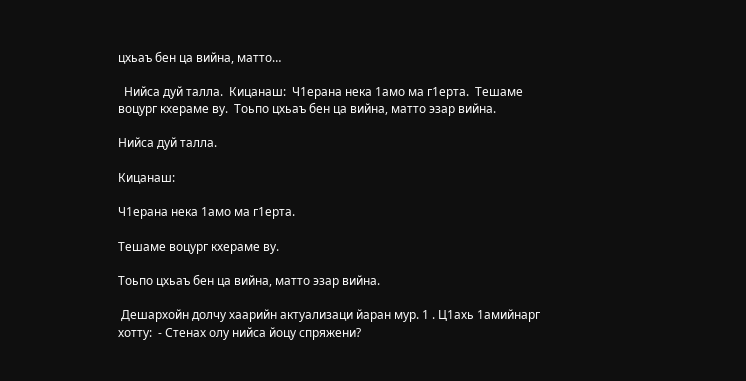цхьаъ бен ца вийна, матто…

  Нийса дуй талла.  Кицанаш:  Ч1ерана нека 1амо ма г1ерта.  Тешаме воцург кхераме ву.  Тоьпо цхьаъ бен ца вийна, матто эзар вийна.

Нийса дуй талла.

Кицанаш:

Ч1ерана нека 1амо ма г1ерта.

Тешаме воцург кхераме ву.

Тоьпо цхьаъ бен ца вийна, матто эзар вийна.

 Дешархойн долчу хаарийн актуализаци йаран мур. 1 . Ц1ахь 1амийнарг хотту:  - Стенах олу нийса йоцу спряжени?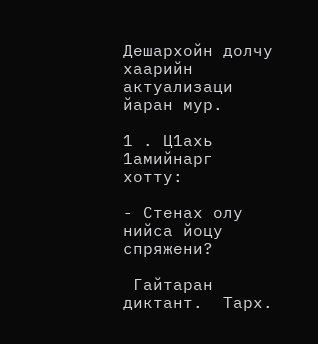Дешархойн долчу хаарийн актуализаци йаран мур.

1 . Ц1ахь 1амийнарг хотту:

- Стенах олу нийса йоцу спряжени?

 Гайтаран диктант.  Тарх.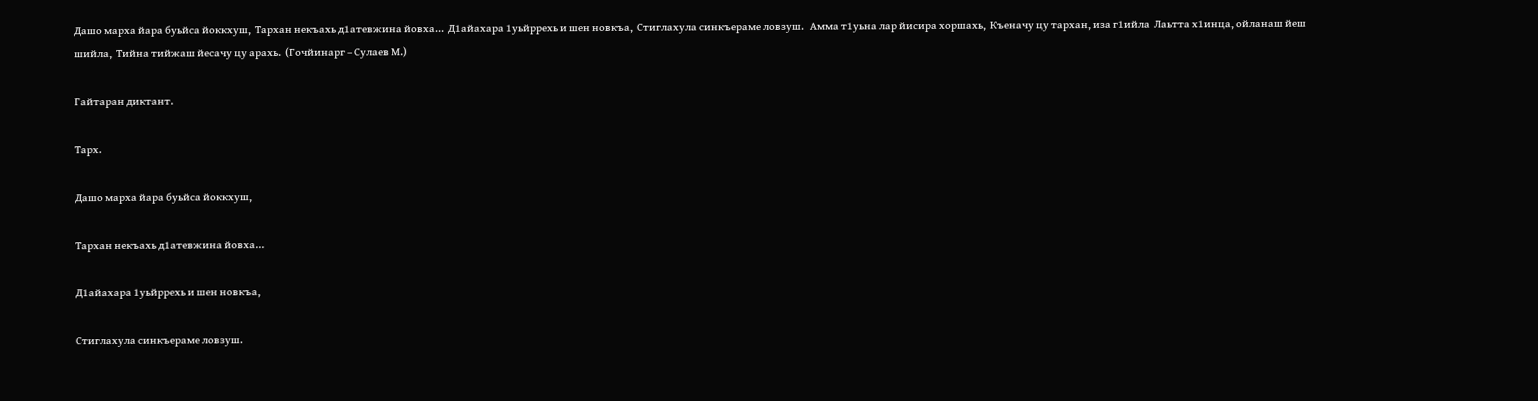Дашо марха йара буьйса йоккхуш,  Тархан некъахь д1атевжина йовха…  Д1айахара 1уьйррехь и шен новкъа,  Стиглахула синкъераме ловзуш.   Амма т1уьна лар йисира хоршахь,  Къеначу цу тархан, иза г1ийла  Лаьтта х1инца, ойланаш йеш шийла,  Тийна тийжаш йесачу цу арахь.  (Гочйинарг – Сулаев М.)

Гайтаран диктант.

Тарх.

Дашо марха йара буьйса йоккхуш,

Тархан некъахь д1атевжина йовха…

Д1айахара 1уьйррехь и шен новкъа,

Стиглахула синкъераме ловзуш.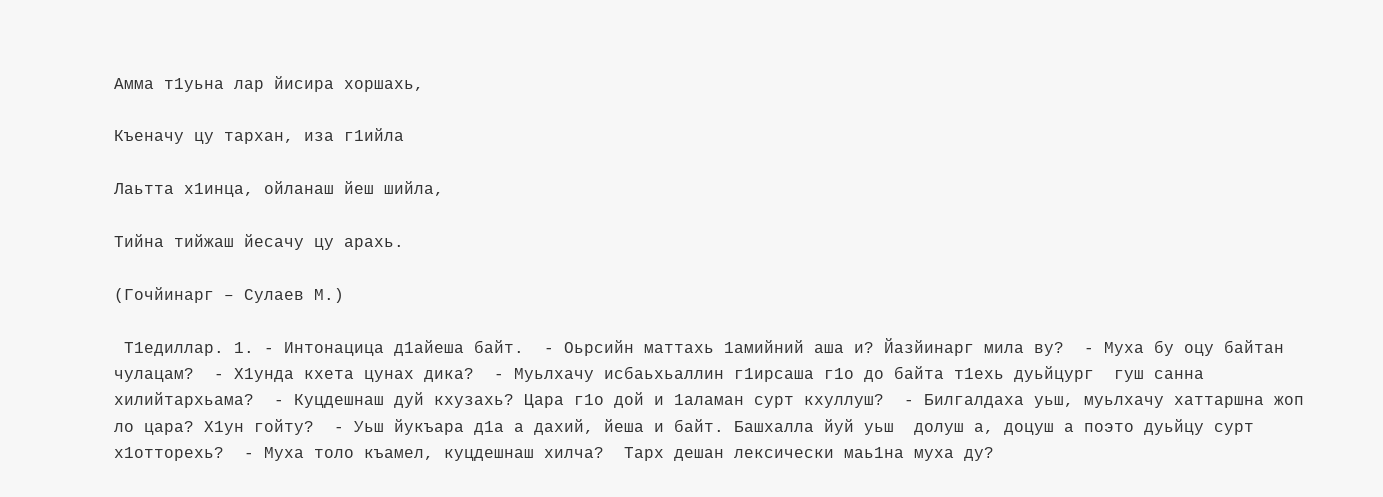Амма т1уьна лар йисира хоршахь,

Къеначу цу тархан, иза г1ийла

Лаьтта х1инца, ойланаш йеш шийла,

Тийна тийжаш йесачу цу арахь.

(Гочйинарг – Сулаев М.)

 Т1едиллар. 1. - Интонацица д1айеша байт.  - Оьрсийн маттахь 1амийний аша и? Йазйинарг мила ву?  - Муха бу оцу байтан чулацам?  - Х1унда кхета цунах дика?  - Муьлхачу исбаьхьаллин г1ирсаша г1о до байта т1ехь дуьйцург  гуш санна хилийтархьама?  - Куцдешнаш дуй кхузахь? Цара г1о дой и 1аламан сурт кхуллуш?  - Билгалдаха уьш, муьлхачу хаттаршна жоп ло цара? Х1ун гойту?  - Уьш йукъара д1а а дахий, йеша и байт. Башхалла йуй уьш  долуш а, доцуш а поэто дуьйцу сурт х1отторехь?  - Муха толо къамел, куцдешнаш хилча?  Тарх дешан лексически маь1на муха ду?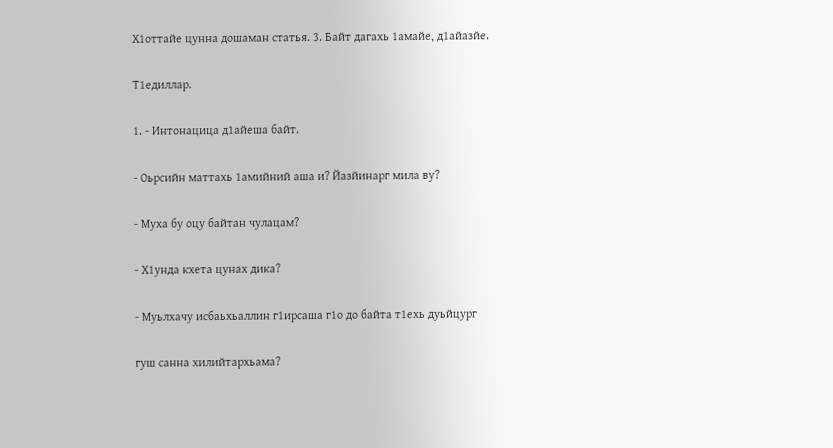Х1оттайе цунна дошаман статья. 3. Байт дагахь 1амайе, д1айазйе.

Т1едиллар.

1. - Интонацица д1айеша байт.

- Оьрсийн маттахь 1амийний аша и? Йазйинарг мила ву?

- Муха бу оцу байтан чулацам?

- Х1унда кхета цунах дика?

- Муьлхачу исбаьхьаллин г1ирсаша г1о до байта т1ехь дуьйцург

гуш санна хилийтархьама?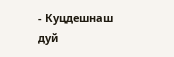- Куцдешнаш дуй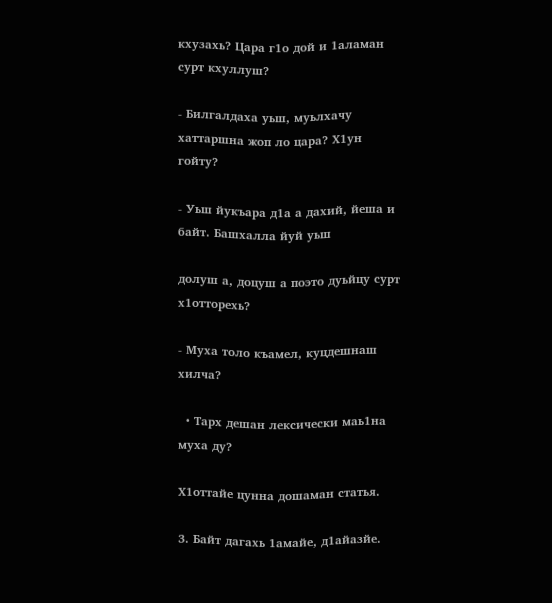кхузахь? Цара г1о дой и 1аламан сурт кхуллуш?

- Билгалдаха уьш, муьлхачу хаттаршна жоп ло цара? Х1ун гойту?

- Уьш йукъара д1а а дахий, йеша и байт. Башхалла йуй уьш

долуш а, доцуш а поэто дуьйцу сурт х1отторехь?

- Муха толо къамел, куцдешнаш хилча?

  • Тарх дешан лексически маь1на муха ду?

Х1оттайе цунна дошаман статья.

3. Байт дагахь 1амайе, д1айазйе.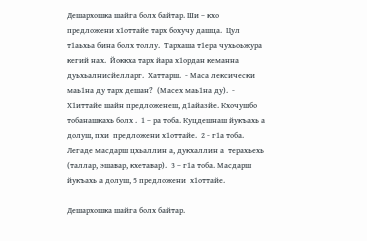Дешархошка шайга болх байтар. Ши – кхо предложени х1оттайе тарх бохучу дашца.  Цул т1аьхьа бина болх толлу.  Тархаша т1ера чухьоьжура кегий нах.  Йоккха тарх йара х1ордан кеманна дуьхьалнисйелларг.  Хаттарш.  - Маса лексически маь1на ду тарх дешан?  (Масех маь1на ду).  - Х1иттайе шайн предложенеш, д1айазйе. Кхочушбо тобанашкахь болх .  1 – ра тоба. Куцдешнаш йукъахь а долуш, пхи  предложени х1оттайе.  2 - г1а тоба. Легаде масдарш цхьаллин а, дукхаллин а  терахьехь (таллар, эшавар, кхетавар).  3 – г1а тоба. Масдарш йукъахь а долуш, 5 предложени  х1оттайе.

Дешархошка шайга болх байтар.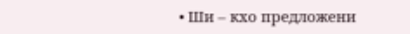• Ши – кхо предложени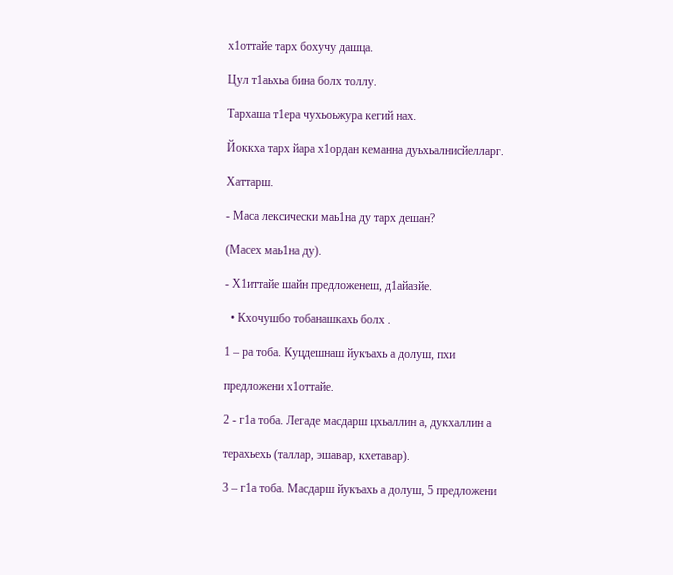х1оттайе тарх бохучу дашца.

Цул т1аьхьа бина болх толлу.

Тархаша т1ера чухьоьжура кегий нах.

Йоккха тарх йара х1ордан кеманна дуьхьалнисйелларг.

Хаттарш.

- Маса лексически маь1на ду тарх дешан?

(Масех маь1на ду).

- Х1иттайе шайн предложенеш, д1айазйе.

  • Кхочушбо тобанашкахь болх .

1 – ра тоба. Куцдешнаш йукъахь а долуш, пхи

предложени х1оттайе.

2 - г1а тоба. Легаде масдарш цхьаллин а, дукхаллин а

терахьехь (таллар, эшавар, кхетавар).

3 – г1а тоба. Масдарш йукъахь а долуш, 5 предложени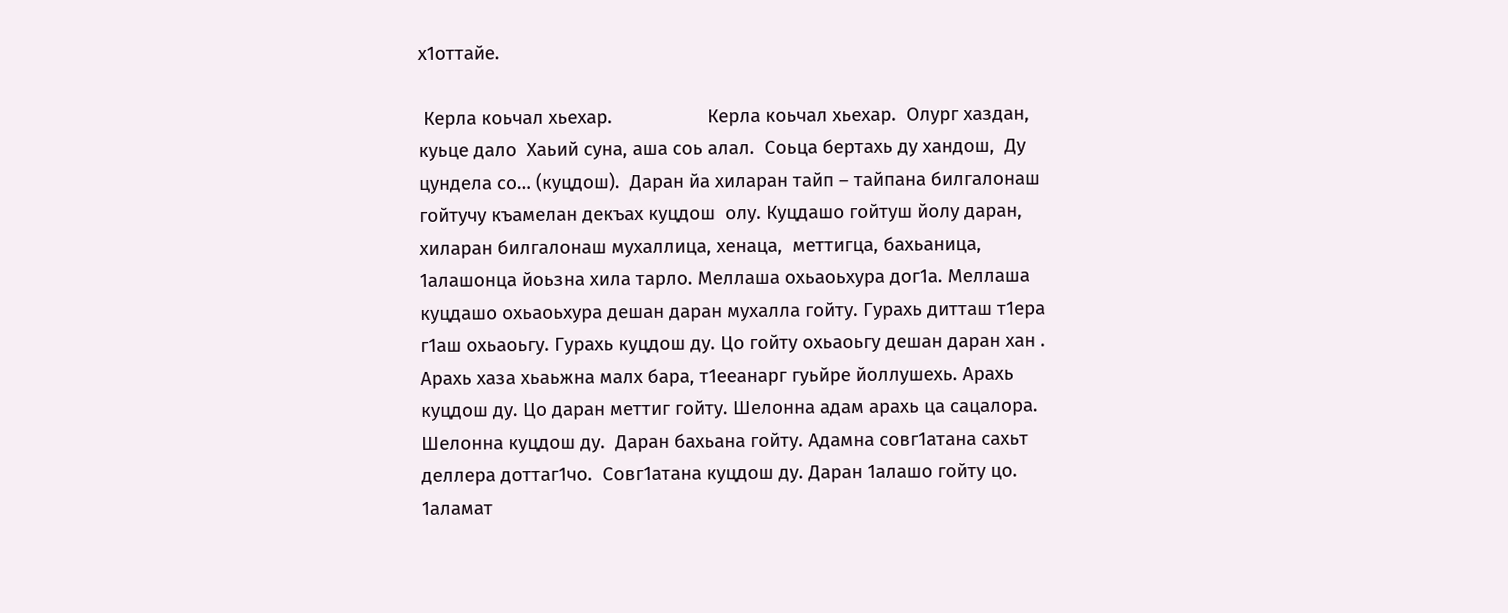х1оттайе.

 Керла коьчал хьехар.                   Керла коьчал хьехар.  Олург хаздан, куьце дало  Хаьий суна, аша соь алал.  Соьца бертахь ду хандош,  Ду цундела со… (куцдош).  Даран йа хиларан тайп – тайпана билгалонаш гойтучу къамелан декъах куцдош  олу. Куцдашо гойтуш йолу даран, хиларан билгалонаш мухаллица, хенаца,  меттигца, бахьаница, 1алашонца йоьзна хила тарло. Меллаша охьаоьхура дог1а. Меллаша куцдашо охьаоьхура дешан даран мухалла гойту. Гурахь дитташ т1ера г1аш охьаоьгу. Гурахь куцдош ду. Цо гойту охьаоьгу дешан даран хан . Арахь хаза хьаьжна малх бара, т1ееанарг гуьйре йоллушехь. Арахь куцдош ду. Цо даран меттиг гойту. Шелонна адам арахь ца сацалора. Шелонна куцдош ду.  Даран бахьана гойту. Адамна совг1атана сахьт деллера доттаг1чо.  Совг1атана куцдош ду. Даран 1алашо гойту цо. 1аламат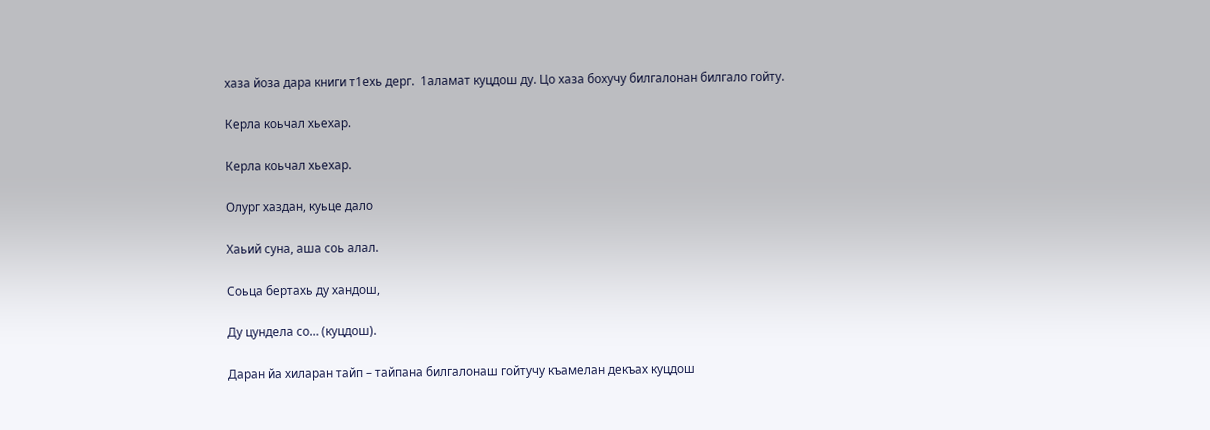хаза йоза дара книги т1ехь дерг.  1аламат куцдош ду. Цо хаза бохучу билгалонан билгало гойту.

Керла коьчал хьехар.

Керла коьчал хьехар.

Олург хаздан, куьце дало

Хаьий суна, аша соь алал.

Соьца бертахь ду хандош,

Ду цундела со… (куцдош).

Даран йа хиларан тайп – тайпана билгалонаш гойтучу къамелан декъах куцдош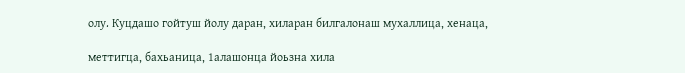олу. Куцдашо гойтуш йолу даран, хиларан билгалонаш мухаллица, хенаца,

меттигца, бахьаница, 1алашонца йоьзна хила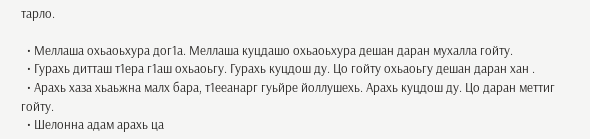тарло.

  • Меллаша охьаоьхура дог1а. Меллаша куцдашо охьаоьхура дешан даран мухалла гойту.
  • Гурахь дитташ т1ера г1аш охьаоьгу. Гурахь куцдош ду. Цо гойту охьаоьгу дешан даран хан .
  • Арахь хаза хьаьжна малх бара, т1ееанарг гуьйре йоллушехь. Арахь куцдош ду. Цо даран меттиг гойту.
  • Шелонна адам арахь ца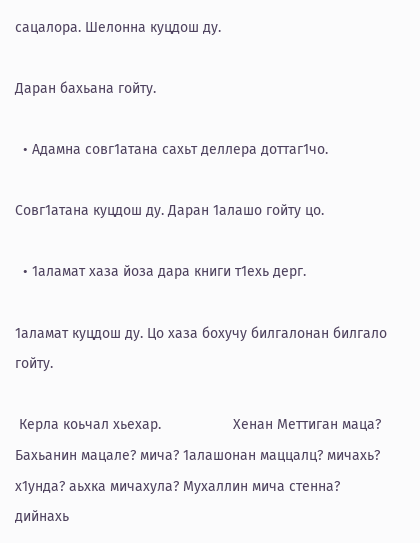сацалора. Шелонна куцдош ду.

Даран бахьана гойту.

  • Адамна совг1атана сахьт деллера доттаг1чо.

Совг1атана куцдош ду. Даран 1алашо гойту цо.

  • 1аламат хаза йоза дара книги т1ехь дерг.

1аламат куцдош ду. Цо хаза бохучу билгалонан билгало гойту.

 Керла коьчал хьехар.                  Хенан Меттиган маца? Бахьанин мацале? мича? 1алашонан маццалц? мичахь? х1унда? аьхка мичахула? Мухаллин мича стенна? дийнахь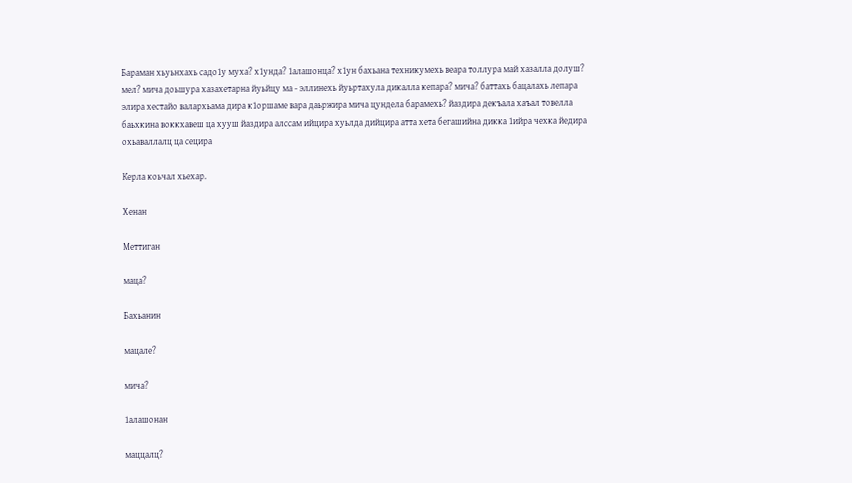Бараман хьуьнхахь садо1у муха? х1унда? 1алашонца? х1ун бахьана техникумехь веара толлура май хазалла долуш? мел? мича доьшура хазахетарна йуьйцу ма - эллинехь йуьртахула дикалла кепара? мича? баттахь бацалахь лепара элира хестайо валархьама дира к1оршаме вара даьржира мича цундела барамехь? йаздира декъала хаъал товелла баьхкина воккхавеш ца хууш йаздира алссам ийцира хуьлда дийцира атта хета бегашийна дикка 1ийра чехка йедира охьаваллалц ца сецира

Керла коьчал хьехар.

Хенан

Меттиган

маца?

Бахьанин

мацале?

мича?

1алашонан

маццалц?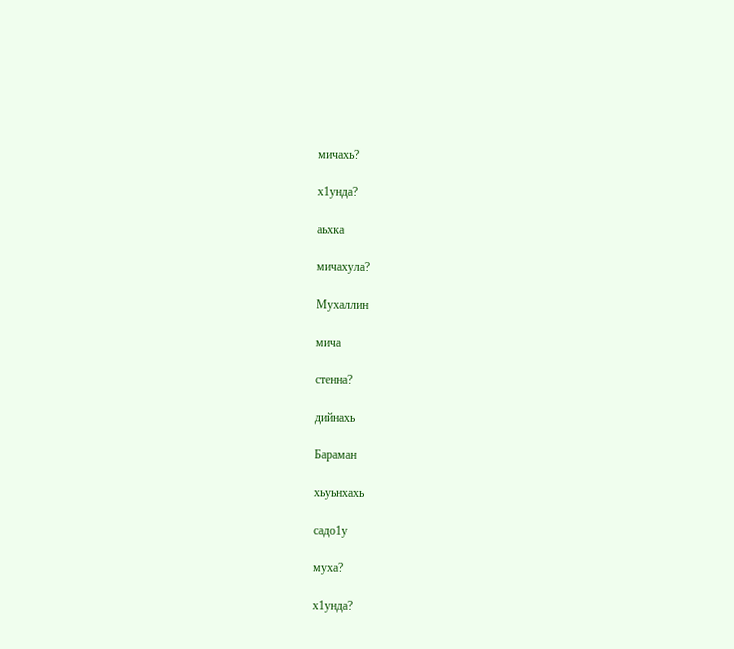мичахь?

х1унда?

аьхка

мичахула?

Мухаллин

мича

стенна?

дийнахь

Бараман

хьуьнхахь

садо1у

муха?

х1унда?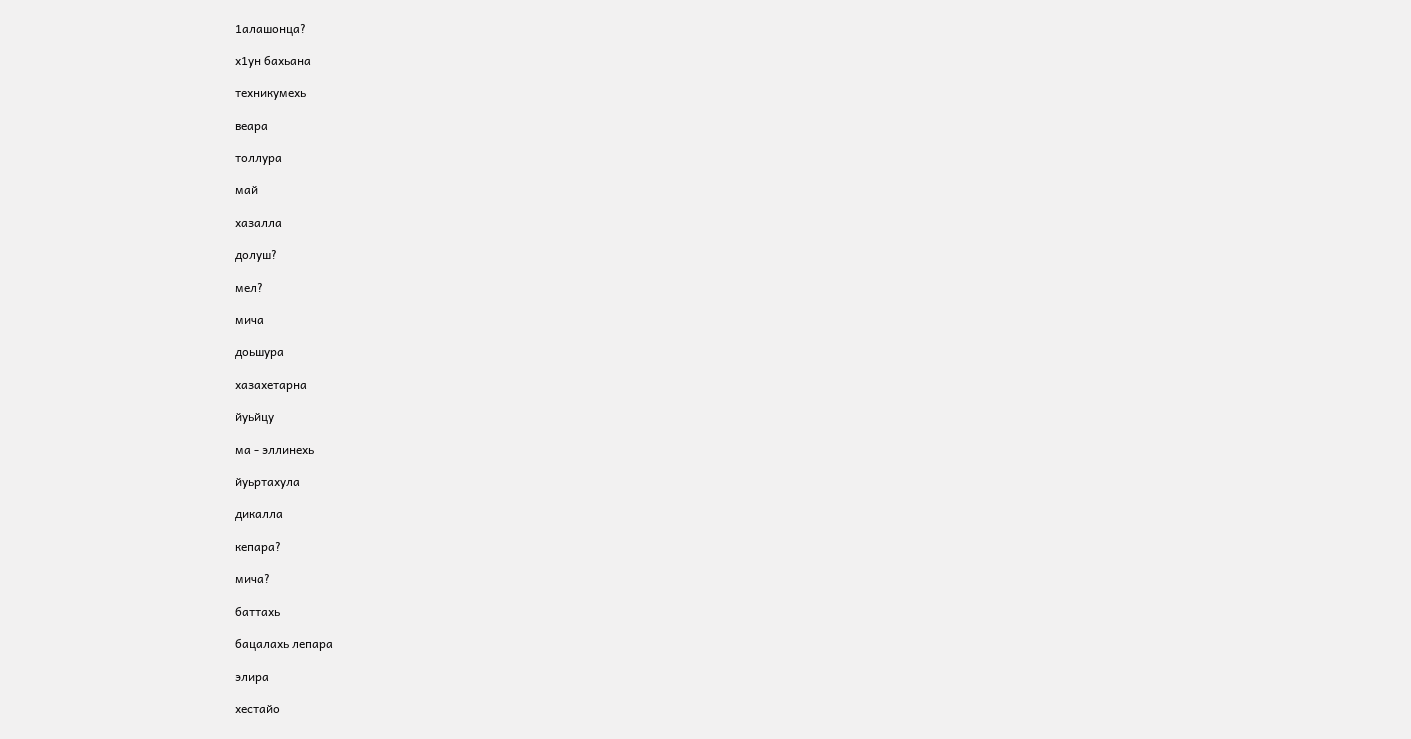1алашонца?

х1ун бахьана

техникумехь

веара

толлура

май

хазалла

долуш?

мел?

мича

доьшура

хазахетарна

йуьйцу

ма - эллинехь

йуьртахула

дикалла

кепара?

мича?

баттахь

бацалахь лепара

элира

хестайо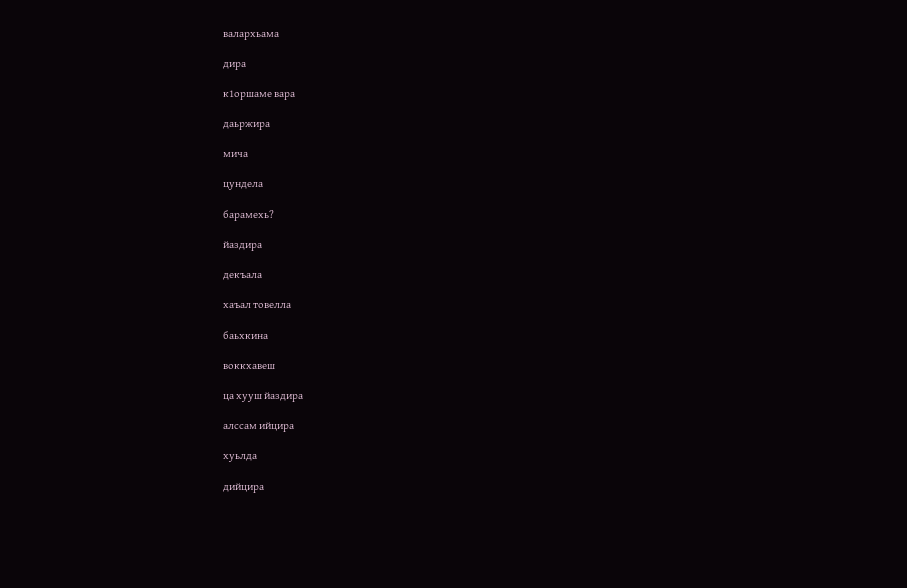валархьама

дира

к1оршаме вара

даьржира

мича

цундела

барамехь?

йаздира

декъала

хаъал товелла

баьхкина

воккхавеш

ца хууш йаздира

алссам ийцира

хуьлда

дийцира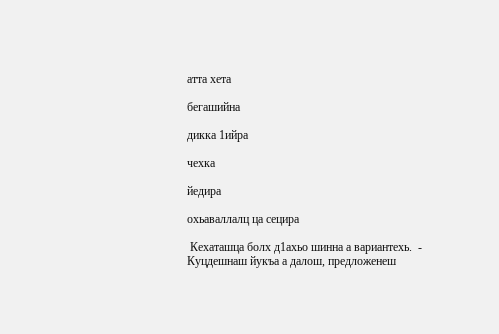атта хета

бегашийна

дикка 1ийра

чехка

йедира

охьаваллалц ца сецира

 Кехаташца болх д1ахьо шинна а вариантехь.  -   Куцдешнаш йукъа а далош, предложенеш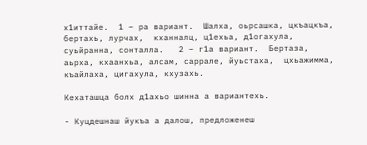х1иттайе.  1 – ра вариант.  Шалха, оьрсашка, цкъацкъа, бертахь, лурчах,  кханналц, ц1ехьа, д1огахула, суьйранна, сонталла.   2 – г1а вариант.  Бертаза, аьрха, кхаанхьа, алсам, саррале, йуьстаха,  цхьажимма, къайлаха, цигахула, кхузахь.

Кехаташца болх д1ахьо шинна а вариантехь.

- Куцдешнаш йукъа а далош, предложенеш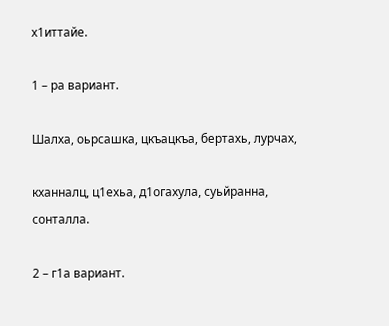х1иттайе.

1 – ра вариант.

Шалха, оьрсашка, цкъацкъа, бертахь, лурчах,

кханналц, ц1ехьа, д1огахула, суьйранна, сонталла.

2 – г1а вариант.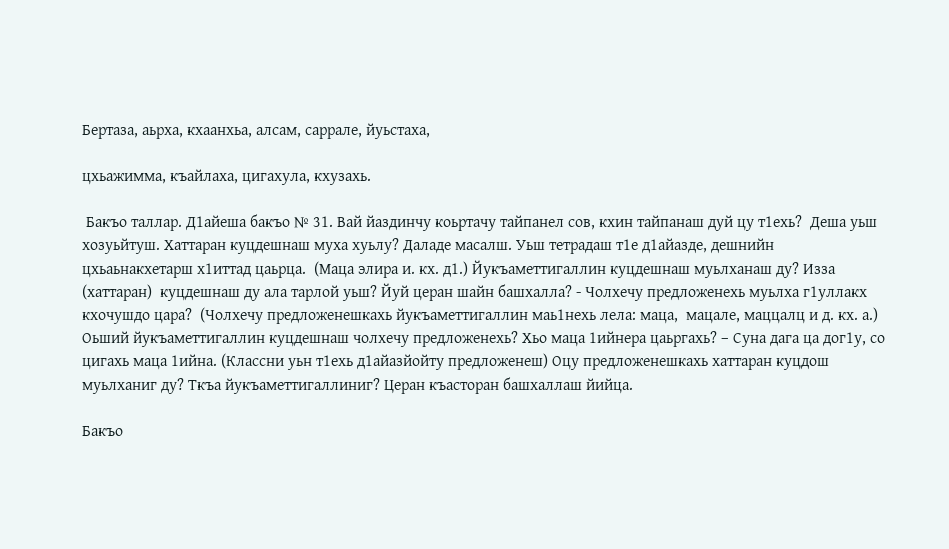Бертаза, аьрха, кхаанхьа, алсам, саррале, йуьстаха,

цхьажимма, къайлаха, цигахула, кхузахь.

 Бакъо таллар. Д1айеша бакъо № 31. Вай йаздинчу коьртачу тайпанел сов, кхин тайпанаш дуй цу т1ехь?  Деша уьш хозуьйтуш. Хаттаран куцдешнаш муха хуьлу? Даладе масалш. Уьш тетрадаш т1е д1айазде, дешнийн цхьаьнакхетарш х1иттад цаьрца.  (Маца элира и. кх. д1.) Йукъаметтигаллин куцдешнаш муьлханаш ду? Изза (хаттаран)  куцдешнаш ду ала тарлой уьш? Йуй церан шайн башхалла? - Чолхечу предложенехь муьлха г1уллакх кхочушдо цара?  (Чолхечу предложенешкахь йукъаметтигаллин маь1нехь лела: маца,  мацале, маццалц и д. кх. а.) Оьший йукъаметтигаллин куцдешнаш чолхечу предложенехь? Хьо маца 1ийнера цаьргахь? – Суна дага ца дог1у, со цигахь маца 1ийна. (Классни уьн т1ехь д1айазйойту предложенеш) Оцу предложенешкахь хаттаран куцдош муьлханиг ду? Ткъа йукъаметтигаллиниг? Церан къасторан башхаллаш йийца.

Бакъо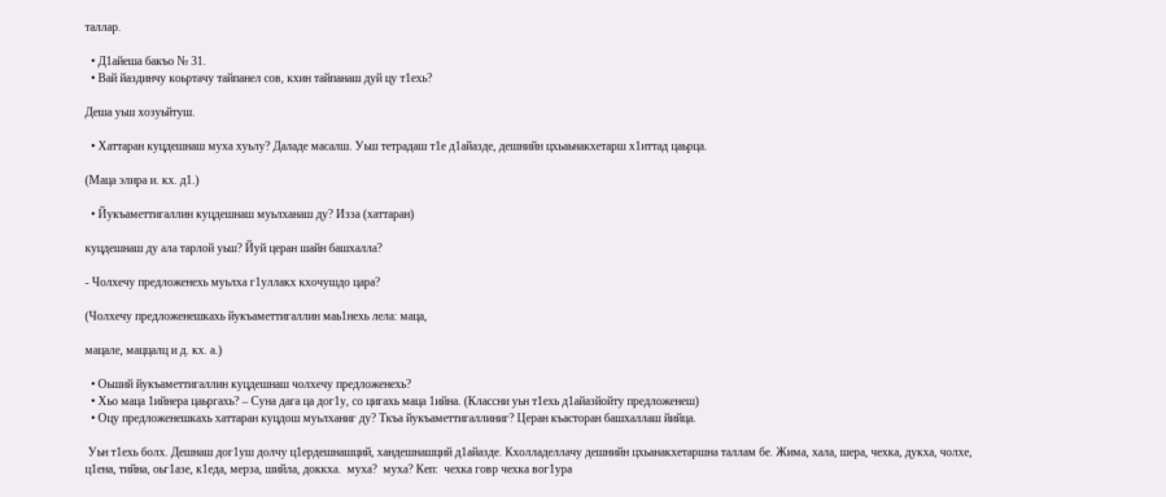таллар.

  • Д1айеша бакъо № 31.
  • Вай йаздинчу коьртачу тайпанел сов, кхин тайпанаш дуй цу т1ехь?

Деша уьш хозуьйтуш.

  • Хаттаран куцдешнаш муха хуьлу? Даладе масалш. Уьш тетрадаш т1е д1айазде, дешнийн цхьаьнакхетарш х1иттад цаьрца.

(Маца элира и. кх. д1.)

  • Йукъаметтигаллин куцдешнаш муьлханаш ду? Изза (хаттаран)

куцдешнаш ду ала тарлой уьш? Йуй церан шайн башхалла?

- Чолхечу предложенехь муьлха г1уллакх кхочушдо цара?

(Чолхечу предложенешкахь йукъаметтигаллин маь1нехь лела: маца,

мацале, маццалц и д. кх. а.)

  • Оьший йукъаметтигаллин куцдешнаш чолхечу предложенехь?
  • Хьо маца 1ийнера цаьргахь? – Суна дага ца дог1у, со цигахь маца 1ийна. (Классни уьн т1ехь д1айазйойту предложенеш)
  • Оцу предложенешкахь хаттаран куцдош муьлханиг ду? Ткъа йукъаметтигаллиниг? Церан къасторан башхаллаш йийца.

 Уьн т1ехь болх. Дешнаш дог1уш долчу ц1ердешнашций, хандешнашций д1айазде. Кхолладеллачу дешнийн цхьанакхетаршна таллам бе. Жима, хала, шера, чехка, дукха, чолхе, ц1ена, тийна, оьг1азе, к1еда, мерза, шийла, доккха.  муха?  муха? Кеп:  чехка говр чехка вог1ура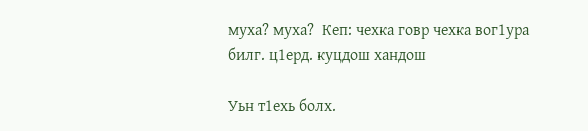муха? муха?  Кеп: чехка говр чехка вог1ура  билг. ц1ерд. куцдош хандош

Уьн т1ехь болх.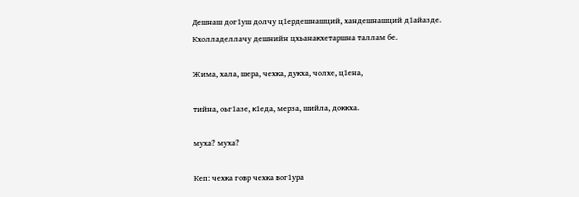Дешнаш дог1уш долчу ц1ердешнашций, хандешнашций д1айазде. Кхолладеллачу дешнийн цхьанакхетаршна таллам бе.

Жима, хала, шера, чехка, дукха, чолхе, ц1ена,

тийна, оьг1азе, к1еда, мерза, шийла, доккха.

муха? муха?

Кеп: чехка говр чехка вог1ура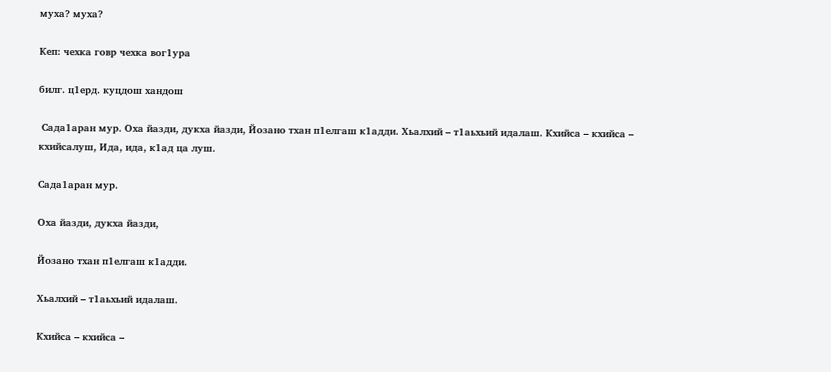муха? муха?

Кеп: чехка говр чехка вог1ура

билг. ц1ерд. куцдош хандош

 Сада1аран мур. Оха йазди, дукха йазди, Йозано тхан п1елгаш к1адди. Хьалхий – т1аьхьий идалаш. Кхийса – кхийса – кхийсалуш, Ида, ида, к1ад ца луш.

Сада1аран мур.

Оха йазди, дукха йазди,

Йозано тхан п1елгаш к1адди.

Хьалхий – т1аьхьий идалаш.

Кхийса – кхийса –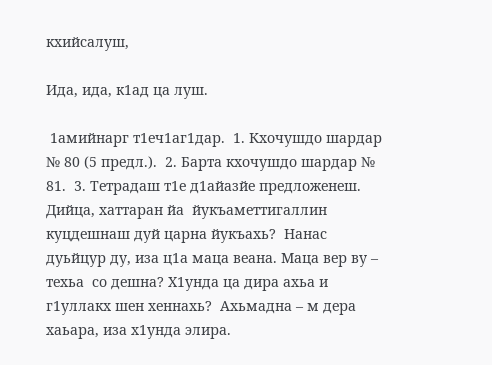кхийсалуш,

Ида, ида, к1ад ца луш.

 1амийнарг т1еч1аг1дар.  1. Кхочушдо шардар № 80 (5 предл.).  2. Барта кхочушдо шардар № 81.  3. Тетрадаш т1е д1айазйе предложенеш. Дийца, хаттаран йа  йукъаметтигаллин куцдешнаш дуй царна йукъахь?  Нанас дуьйцур ду, иза ц1а маца веана. Маца вер ву – техьа  со дешна? Х1унда ца дира ахьа и г1уллакх шен хеннахь?  Ахьмадна – м дера хаьара, иза х1унда элира.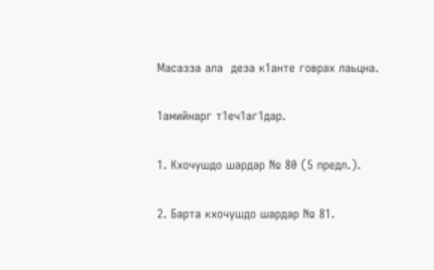Масазза ала  деза к1анте говрах лаьцна.

1амийнарг т1еч1аг1дар.

1. Кхочушдо шардар № 80 (5 предл.).

2. Барта кхочушдо шардар № 81.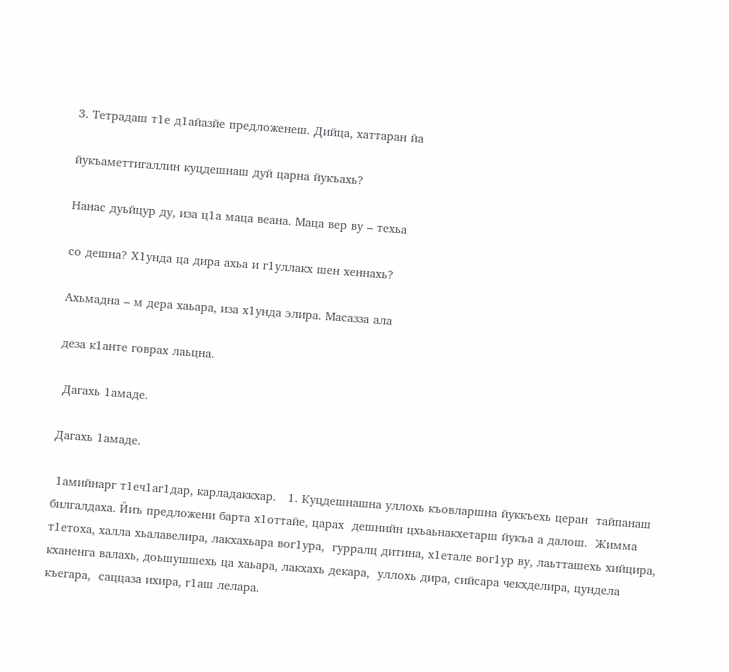3. Тетрадаш т1е д1айазйе предложенеш. Дийца, хаттаран йа

йукъаметтигаллин куцдешнаш дуй царна йукъахь?

Нанас дуьйцур ду, иза ц1а маца веана. Маца вер ву – техьа

со дешна? Х1унда ца дира ахьа и г1уллакх шен хеннахь?

Ахьмадна – м дера хаьара, иза х1унда элира. Масазза ала

деза к1анте говрах лаьцна.

 Дагахь 1амаде.

Дагахь 1амаде.

 1амийнарг т1еч1аг1дар, карладаккхар.   1. Куцдешнашна уллохь къовларшна йуккъехь церан  тайпанаш билгалдаха. Йиъ предложени барта х1оттайе, царах  дешнийн цхьаьнакхетарш йукъа а далош.  Жимма т1етоха, халла хьалавелира, лакхахьара вог1ура,  гурралц дитина, х1етале вог1ур ву, лаьтташехь хийцира,  кханенга валахь, доьшушшехь ца хаьара, лакхахь декара,  уллохь дира, сийсара чекхделира, цундела къегара,  саццаза ихира, г1аш лелара.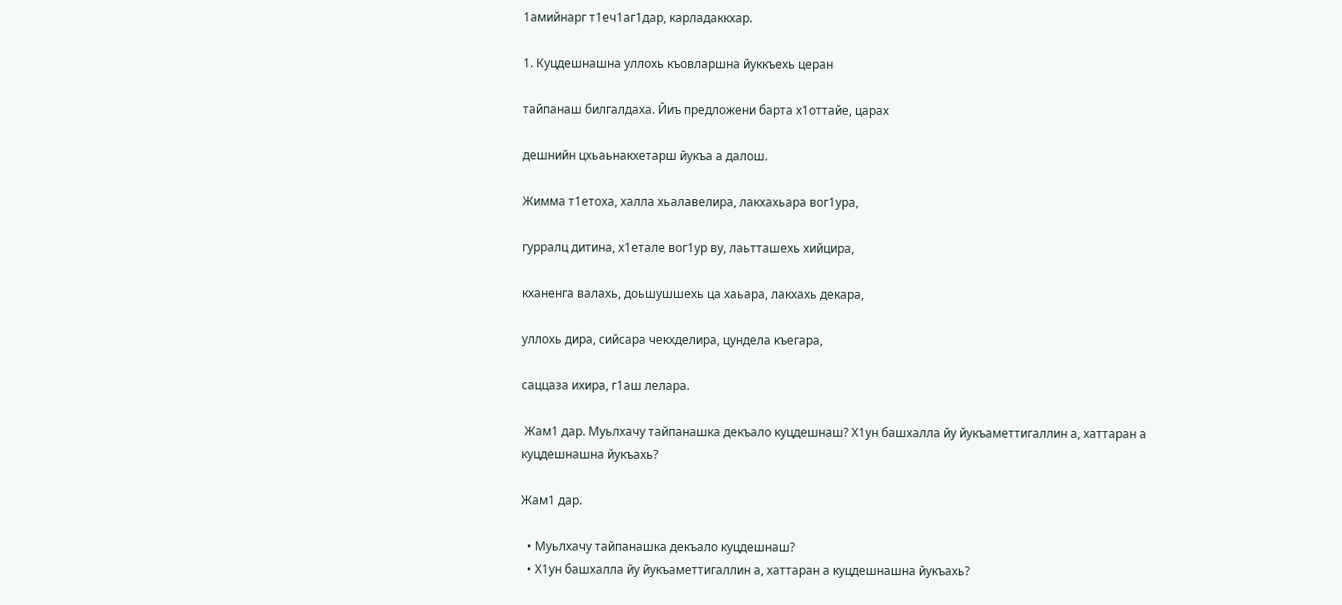1амийнарг т1еч1аг1дар, карладаккхар.

1. Куцдешнашна уллохь къовларшна йуккъехь церан

тайпанаш билгалдаха. Йиъ предложени барта х1оттайе, царах

дешнийн цхьаьнакхетарш йукъа а далош.

Жимма т1етоха, халла хьалавелира, лакхахьара вог1ура,

гурралц дитина, х1етале вог1ур ву, лаьтташехь хийцира,

кханенга валахь, доьшушшехь ца хаьара, лакхахь декара,

уллохь дира, сийсара чекхделира, цундела къегара,

саццаза ихира, г1аш лелара.

 Жам1 дар. Муьлхачу тайпанашка декъало куцдешнаш? Х1ун башхалла йу йукъаметтигаллин а, хаттаран а куцдешнашна йукъахь?

Жам1 дар.

  • Муьлхачу тайпанашка декъало куцдешнаш?
  • Х1ун башхалла йу йукъаметтигаллин а, хаттаран а куцдешнашна йукъахь?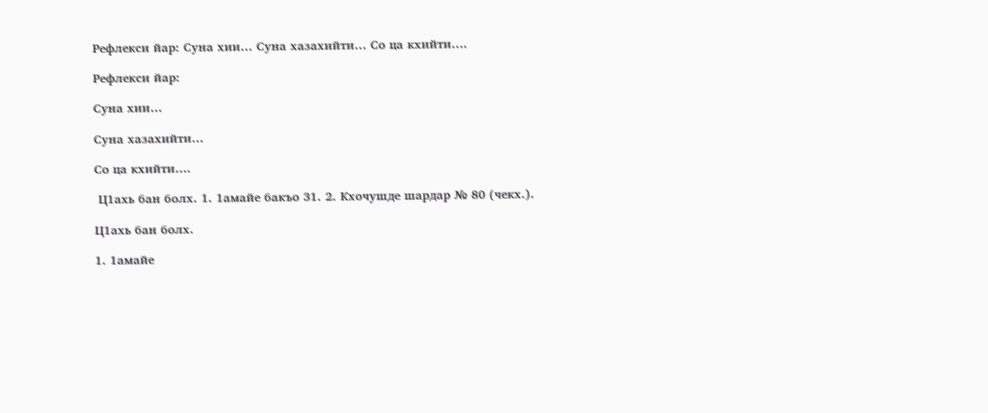Рефлекси йар: Суна хии… Суна хазахийти… Со ца кхийти….

Рефлекси йар:

Суна хии…

Суна хазахийти…

Со ца кхийти….

 Ц1ахь бан болх. 1. 1амайе бакъо 31. 2. Кхочушде шардар № 80 (чекх.).

Ц1ахь бан болх.

1. 1амайе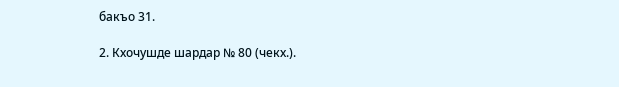бакъо 31.

2. Кхочушде шардар № 80 (чекх.).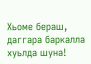Хьоме бераш, даггара баркалла хуьлда шуна!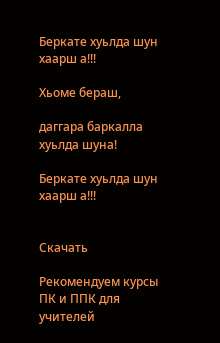Беркате хуьлда шун хаарш а!!!

Хьоме бераш,

даггара баркалла хуьлда шуна!

Беркате хуьлда шун хаарш а!!!


Скачать

Рекомендуем курсы ПК и ППК для учителей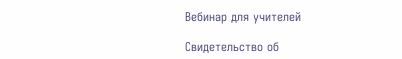Вебинар для учителей

Свидетельство об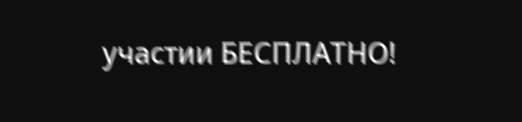участии БЕСПЛАТНО!